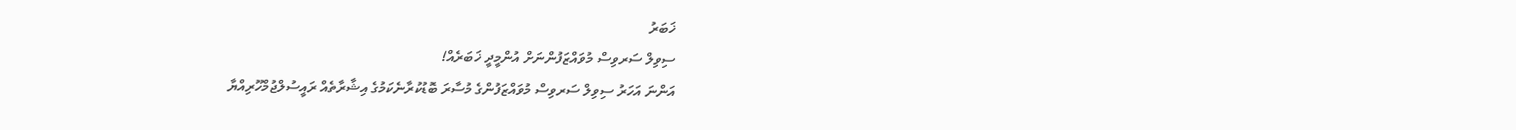ޚަބަރު
ސިވިލް ސަރވިސް މުވައްޒަފުންނަށް އުންމީދީ ޚަބަރެއް!
އަންނަ އަހަރު ސިވިލް ސަރވިސް މުވައްޒަފުންގެ މުސާރަ ބޮޑުކުރާނެކަމުގެ އިޝާރާތެއް ރައީސުލްޖުމްހޫރިއްޔާ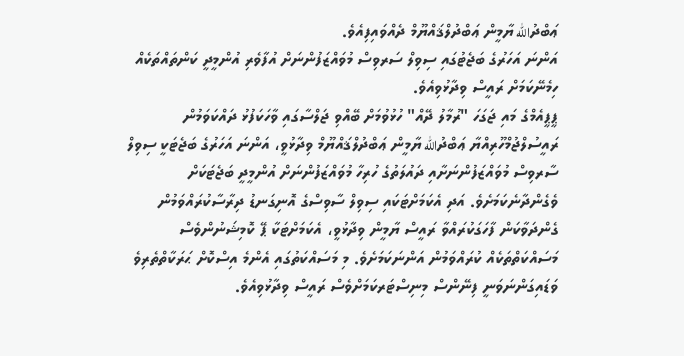ޢަބްދުالله ޔާމީން ޢަބްދުލްޤައްޔޫމް ދެއްވައިފިއެވެ.
އަންނަ އަހަރުގެ ބަޖެޓުގައި ސިވިލް ސަރވިސް މުވައްޒަފުންނަށް އުފާވެރި އުންމީދީ ކަންތައްތަކެއް ހިމެނޭކަމަށް ރައީސް ވިދާޅުވިއެވެ.
ޕީޕީއެމްގެ މައި ޖަގަހަ "ރުމާލު ދޭއް" ހުޅުވުމަށް ބޭއްވި ޖަލްސާގައި ވާހަކަފުޅު ދައްކަވަމުން ރައީސުލްޖުމްހޫރިއްޔާ ޢަބްދުالله ޔާމީން ޢަބްދުލްޤައްޔޫމް ވިދާޅުވީ، އަންނަ އަހަރުގެ ބަޖެޓަކީ ސިވިލް ސާރވިސް މުވައްޒަފުންނަށާއި ދައުލަތުގެ ހުރިހާ މުވައްޒަފުންނަށް އުންމީދީ ބަޖެޓަކަށް ވެގެންދާނެކަމަށެވެ. އަދި އެކަމަށްޓަކައި ސިވިލް ސާވިސްގެ އޮނިގަނޑު ދިރާސާކުރައްވަމުން ގެންދަވާކަން ފާހަގަކުރައްވާ ރައީސް ޔާމީން ވިދާޅުވީ، އެކަމަށްޓަކާ ޕޭ ކޮމިޝަނުންވެސް މަސައްކަތްތަކެއް ކުރައްވަމުން އަންނަކަމަށެވެ. މި މަސައްކަތުގައި އެންމެ އިސްކޮށް ޙަރަކާތްތެރިވެ ވަޑައިގަންނަވަނީ ފިނޭންސް މިނިސްޓަރކަމަށްވެސް ރައީސް ވިދާޅުވިއެވެ.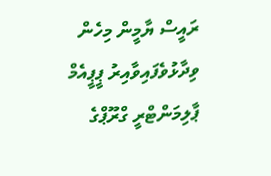ރައީސް ޔާމީން މިހެން ވިދާޅުވެފައިވާއިރު ޕީޕީއެމް ޕާލިމަންޓްރީ ގްރޫޕްގެ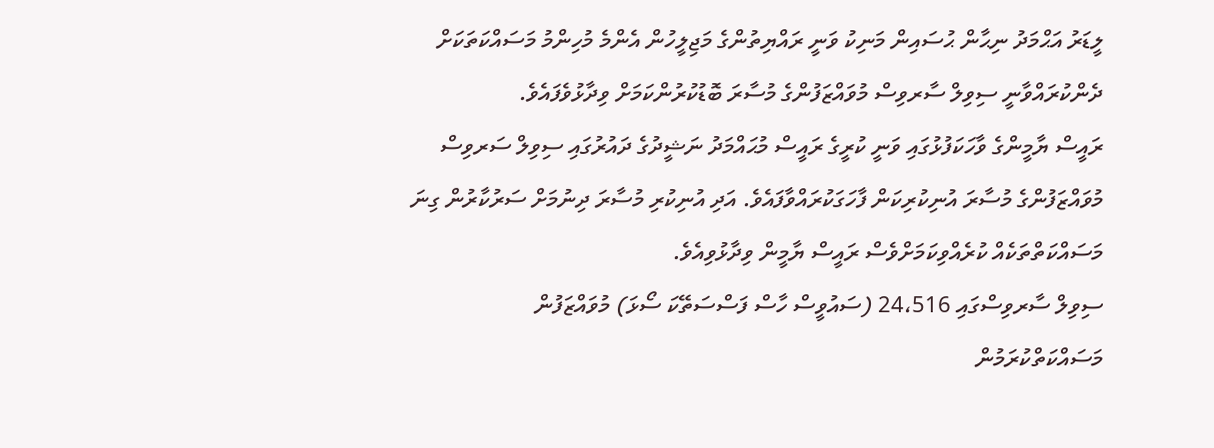ލީޑަރު އަޙްމަދު ނިޙާން ޙުސައިން މަނިކު ވަނީ ރައްޔިތުންގެ މަޖިލީހުން އެންމެ މުހިންމު މަސައްކަތަކަށް ދެންކުރައްވާނީ ސިވިލް ސާރވިސް މުވައްޒަފުންގެ މުސާރަ ބޮޑުކުރުންކަމަށް ވިދާޅުވެފައެވެ.
ރައީސް ޔާމީންގެ ވާހަކަފުޅުގައި ވަނީ ކުރީގެ ރައީސް މުޙައްމަދު ނަޝީދުގެ ދައުރުގައި ސިވިލް ސަރވިސް މުވައްޒަފުންގެ މުސާރަ އުނިކުރިކަން ފާހަގަކުރައްވާފައެވެ. އަދި އުނިކުރި މުސާރަ ދިނުމަށް ސަރުކާރުން ގިނަ މަސައްކަތްތަކެއް ކުރެއްވިކަމަށްވެސް ރައީސް ޔާމީން ވިދާޅުވިއެވެ.
ސިވިލް ސާރވިސްގައި 24،516 (ސައުވީސް ހާސް ފަސްސަތޭކަ ސޯޅަ) މުވައްޒަފުން މަސައްކަތްކުރަމުން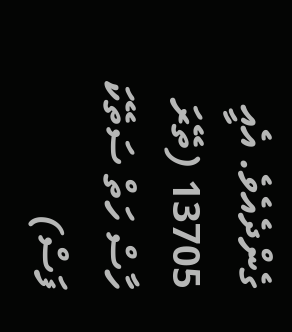ގެންދެއެވެ. އެއީ 13705 (ތޭރަ ހާސް ހަތް ސަތޭކަ ފަސް)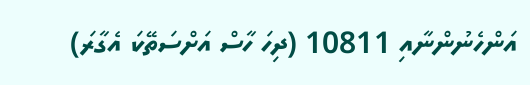އަންހެނުންނާއި 10811 (ދިހަ ހާސް އަށްސަތޭކަ އެގާރަ)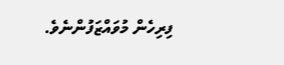ފިރިހެން މުވައްޒަފުންނެވެ.